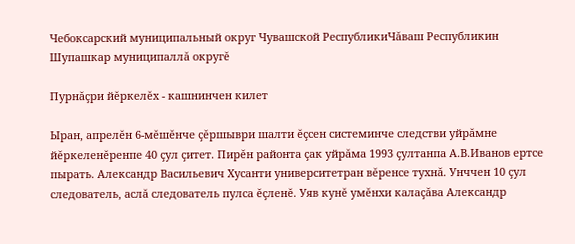Чебоксарский муниципальный округ Чувашской РеспубликиЧăваш Республикин Шупашкар муниципаллă округĕ

Пурнăçри йĕркелĕх - кашнинчен килет

Ыран, апрелĕн 6-мĕшĕнче çĕршыври шалти ĕçсен системинче следстви уйрăмне йĕркеленĕренпе 40 çул çитет. Пирĕн районта çак уйрăма 1993 çултанпа А.В.Иванов ертсе пырать. Александр Васильевич Хусанти университетран вĕренсе тухнă. Унччен 10 çул следователь, аслă следователь пулса ĕçленĕ. Уяв кунĕ умĕнхи калаçăва Александр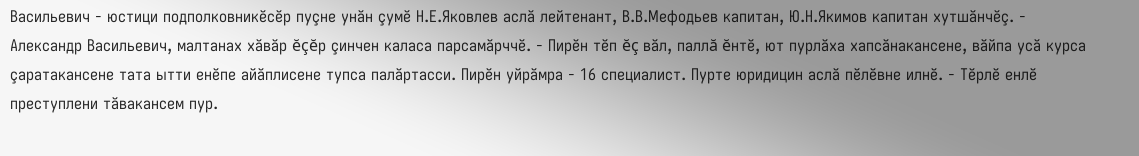Васильевич - юстици подполковникĕсĕр пуçне унăн çумĕ Н.Е.Яковлев аслă лейтенант, В.В.Мефодьев капитан, Ю.Н.Якимов капитан хутшăнчĕç. - Александр Васильевич, малтанах хăвăр ĕçĕр çинчен каласа парсамăрччĕ. - Пирĕн тĕп ĕç вăл, паллă ĕнтĕ, ют пурлăха хапсăнакансене, вăйпа усă курса çаратакансене тата ытти енĕпе айăплисене тупса палăртасси. Пирĕн уйрăмра - 16 специалист. Пурте юридицин аслă пĕлĕвне илнĕ. - Тĕрлĕ енлĕ преступлени тăвакансем пур.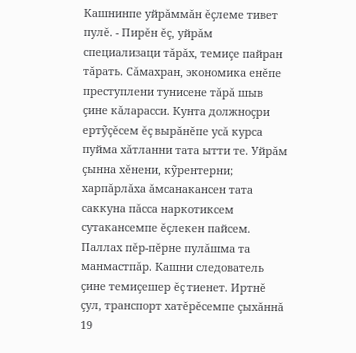Кашнинпе уйрăммăн ĕçлеме тивет пулĕ. - Пирĕн ĕç, уйрăм специализаци тăрăх, темиçе пайран тăрать. Сăмахран, экономика енĕпе преступлени тунисене тăрă шыв çине кăларасси. Кунта должноçри ертỹçĕсем ĕç вырăнĕпе усă курса пуйма хăтланни тата ытти те. Уйрăм çынна хĕнени, кỹрентерни; харпăрлăха ăмсанакансен тата саккуна пăсса наркотиксем сутакансемпе ĕçлекен пайсем. Паллах пĕр-пĕрне пулăшма та манмастпăр. Кашни следователь çине темиçешер ĕç тиенет. Иртнĕ çул, транспорт хатĕрĕсемпе çыхăннă 19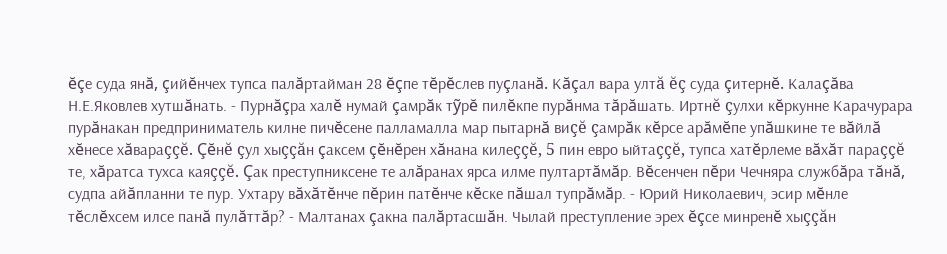ĕçе суда янă, çийĕнчех тупса палăртайман 28 ĕçпе тĕрĕслев пуçланă. Кăçал вара ултă ĕç суда çитернĕ. Калаçăва Н.Е.Яковлев хутшăнать. - Пурнăçра халĕ нумай çамрăк тỹрĕ пилĕкпе пурăнма тăрăшать. Иртнĕ çулхи кĕркунне Карачурара пурăнакан предприниматель килне пичĕсене палламалла мар пытарнă виçĕ çамрăк кĕрсе арăмĕпе упăшкине те вăйлă хĕнесе хăвараççĕ. Çĕнĕ çул хыççăн çаксем çĕнĕрен хăнана килеççĕ, 5 пин евро ыйтаççĕ, тупса хатĕрлеме вăхăт параççĕ те, хăратса тухса каяççĕ. Çак преступниксене те алăранах ярса илме пултартăмăр. Вĕсенчен пĕри Чечняра службăра тăнă, судпа айăпланни те пур. Ухтару вăхăтĕнче пĕрин патĕнче кĕске пăшал тупрăмăр. - Юрий Николаевич, эсир мĕнле тĕслĕхсем илсе панă пулăттăр? - Малтанах çакна палăртасшăн. Чылай преступление эрех ĕçсе минренĕ хыççăн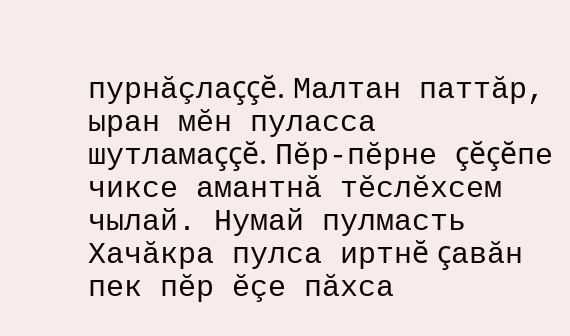пурнăçлаççĕ. Малтан паттăр, ыран мĕн пуласса шутламаççĕ. Пĕр-пĕрне çĕçĕпе чиксе амантнă тĕслĕхсем чылай. Нумай пулмасть Хачăкра пулса иртнĕ çавăн пек пĕр ĕçе пăхса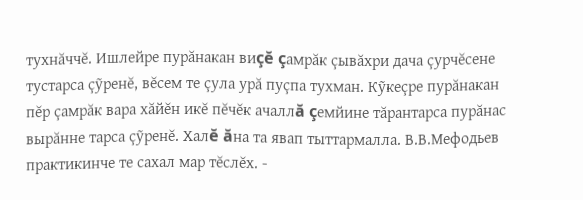тухнăччĕ. Ишлейре пурăнакан виçĕ çамрăк çывăхри дача çурчĕсене тустарса çỹренĕ, вĕсем те çула урă пуçпа тухман. Кỹкеçре пурăнакан пĕр çамрăк вара хăйĕн икĕ пĕчĕк ачаллă çемйине тăрантарса пурăнас вырăнне тарса çỹренĕ. Халĕ ăна та явап тыттармалла. В.В.Мефодьев практикинче те сахал мар тĕслĕх. -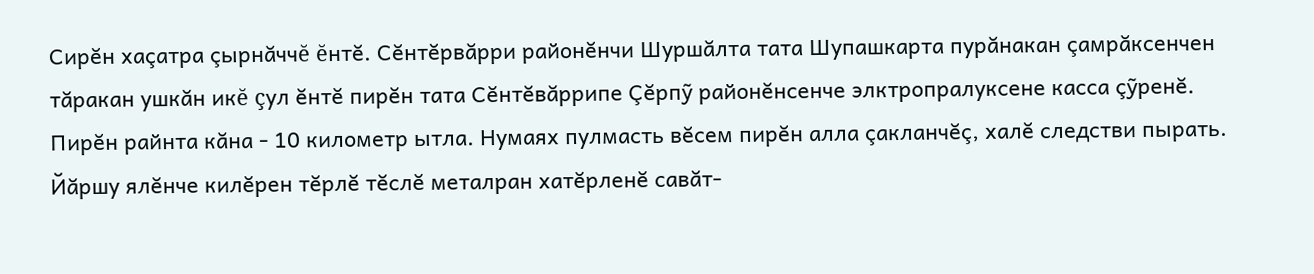Сирĕн хаçатра çырнăччĕ ĕнтĕ. Сĕнтĕрвăрри районĕнчи Шуршăлта тата Шупашкарта пурăнакан çамрăксенчен тăракан ушкăн икĕ çул ĕнтĕ пирĕн тата Сĕнтĕвăррипе Çĕрпỹ районĕнсенче элктропралуксене касса çỹренĕ. Пирĕн райнта кăна - 10 километр ытла. Нумаях пулмасть вĕсем пирĕн алла çакланчĕç, халĕ следстви пырать. Йăршу ялĕнче килĕрен тĕрлĕ тĕслĕ металран хатĕрленĕ савăт-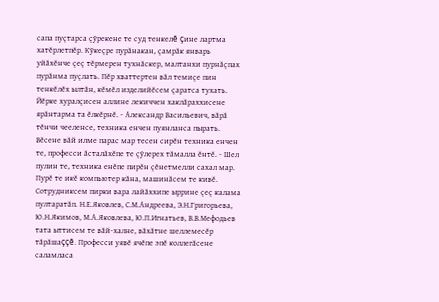сапа пуçтарса çỹрекене те суд тенкелĕ çине лартма хатĕрлетпĕр. Кỹкеçре пурăнакан, çамрăк январь уйăхĕнче çеç тĕрмерен тухнăскер, малтанхи пурнăçпах пурăнма пуçлать. Пĕр хваттертен вăл темиçе пин тенкĕлĕх ылтăн, кĕмĕл изделийĕсем çаратса тухать. Йĕрке хуралçисен аллине лекиччен хаклăраххисене ярăнтарма та ĕлкĕрнĕ. - Александр Васильевич, вăрă тĕнчи чееленсе, техника енчен пуянланса пырать. Вĕсене вăй илме парас мар тесен сирĕн техника енчен те, професси ăсталăхĕпе те çỹлерех тăмалла ĕнтĕ. - Шел пулин те, техника енĕпе пирĕн çĕнетмелли сахал мар. Пурĕ те икĕ компьютер кăна, машинăсем те кивĕ. Сотрудниксем пирки вара лайăххипе ыррине çеç калама пултаратăп. Н.Е.Яковлев, С.М.Андреева, Э.Н.Григорьева, Ю.Н.Якимов, М.А.Яковлева, Ю.П.Игнатьев, В.В.Мефодьев тата ыттисем те вăй-халне, вăхăтне шеллемесĕр тăрăшаççĕ. Професси уявĕ ячĕпе эпĕ коллегăсене саламласа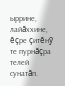ыррине, лайăххине, ĕçре çитĕнỹ те пурнăçра телей сунатăп.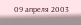09 апреля 2003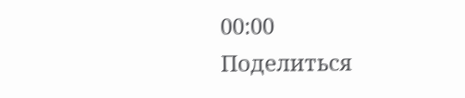00:00
Поделиться